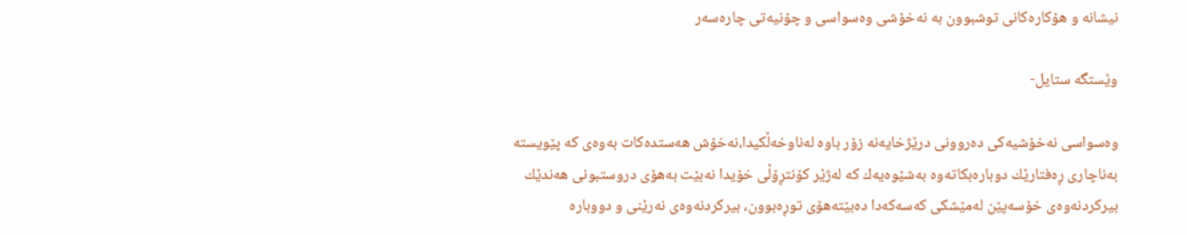نیشانه‌ و هۆكاره‌كانی توشبوون به‌ نه‌خۆشی وه‌سواسی و چۆنیه‌تی چاره‌سه‌ر

وێستگە ستایل-

وه‌سواسی نه‌خۆشیه‌كی‌ ده‌روونی‌ درێژخایه‌نه‌ زۆر باوه‌ له‌ناوخه‌ڵكیدا،نه‌خۆش هه‌ستده‌كات به‌وه‌ی‌ كه‌ پێویسته‌ به‌ناچاری‌ ڕه‌فتارێك دوباره‌بكاته‌وه‌ به‌شێوه‌یه‌ك كه‌ له‌ژێر كۆنتڕۆڵی‌ خۆیدا نه‌بێت به‌هۆی‌ دروستبونی‌ هه‌ندێك بیركردنه‌وه‌ی‌ خۆسه‌پێن له‌مێشكی‌ كه‌سه‌كه‌دا ده‌بێته‌هۆی‌ توڕه‌بوون، بیركردنه‌وه‌ی‌ نه‌رێنی‌ و دووباره‌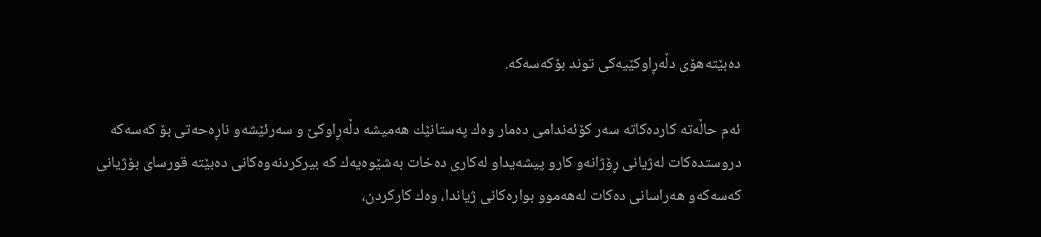ده‌بێته‌هۆی‌ دڵه‌ڕاوكێیه‌كی‌ توند بۆكه‌سه‌كه.

ئه‌م حاڵه‌ته‌ كارده‌كاته‌ سه‌ر كۆئه‌ندامی‌ ده‌مار وه‌ك په‌ستانێك هه‌میشه‌ دڵه‌ڕاوكێ‌ و سه‌رئێشه‌و ناڕه‌حه‌تی‌ بۆ كه‌سه‌كه‌ دروستده‌كات له‌ژیانی‌ ڕۆژانه‌و كارو پیشه‌یداو له‌كاری‌ ده‌خات به‌شێوه‌یه‌ك كه‌ بیركردنه‌وه‌كانی‌ ده‌بێته‌ قورسای‌ بۆژیانی‌ كه‌سه‌كه‌و هه‌راسانی‌ ده‌كات له‌هه‌موو بواره‌كانی‌ ژیاندا، وه‌ك كاركردن،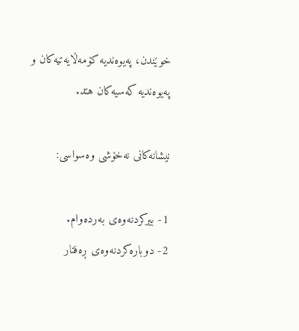خوێندن، په‌یوه‌ندیه‌ كۆمه‌ڵایه‌تیه‌كان و په‌یوه‌ندیه‌ كه‌سیه‌كان هتد.

نیشانه‌كانی‌ نه‌خۆشی‌ وه‌سواسی‌:

1- بیركردنه‌وه‌ی‌ به‌رده‌وام.
2- دوباره‌كردنه‌وه‌ی‌ ڕه‌فتار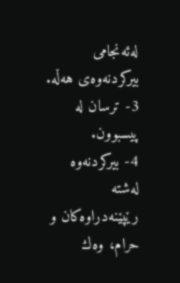له‌ئه‌نجامی‌ بیركردنه‌وه‌ی‌ هه‌ڵه‌.
3- ترسان له‌ پیسبوون.
4- بیركردنه‌وه‌ له‌شته‌ رێپێنه‌دراوه‌كان و حرام، وه‌ك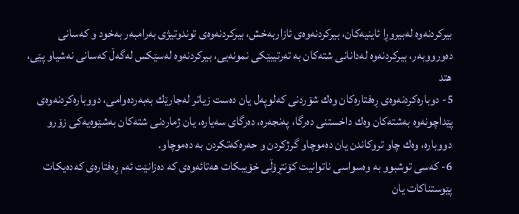بیركردنه‌وه‌ له‌بیروڕا ئاینیه‌كان، بیركردنه‌وه‌ی‌ ئازاربه‌خش، بیركردنه‌وه‌ی‌ توندوتیژی‌ به‌رامبه‌ر به‌خود و كه‌سانی‌ ده‌ورووبه‌ر، بیركردنه‌وه‌ له‌دانانی‌ شته‌كان به‌ ته‌رتیبێكی‌ نمونه‌یی‌، بیركردنه‌وه‌ له‌سێكس له‌گه‌ڵ كه‌سانی‌ نه‌شیاو پێی‌، هتد
5- دوباره‌كردنه‌وه‌ی‌ ڕه‌فتاره‌كان وه‌ك شۆردنی‌ كه‌لوپه‌ل یان ده‌ست زیاتر له‌جارێك به‌به‌رده‌وامی‌، دووباره‌كردنه‌وه‌ی‌ پێداچونه‌وه‌ به‌شته‌كان وه‌ك داخستنی‌ ده‌رگا، په‌نجه‌ره‌، ده‌رگای‌ سه‌یاره‌، یان ژماردنی‌ شته‌كان به‌شێوه‌یه‌كی‌ زۆرو دووباره‌، وه‌ك چاو تروكاندن یان ده‌موچاو گرژكردن و حه‌ره‌كه‌تكردن به‌ ده‌موچاو.
6- كه‌سی‌ توشبوو به‌ وه‌سواسی ناتوانیت كۆنتڕۆڵی‌ خۆیبكات هه‌تائه‌وه‌ی‌ كه‌ ده‌زانێت ئه‌م ڕه‌فتاره‌ی‌ كه‌ده‌یكات پێوستناكات یان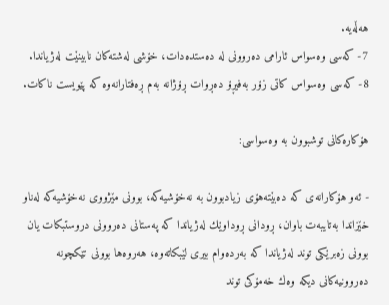هه‌ڵه‌یه‌.
7- كه‌سی‌ وه‌سواس ئارامی‌ ده‌روونی‌ له‌ ده‌ستده‌دات، خۆشی‌ له‌شته‌كان نابینێت له‌ژیاندا.
8- كه‌سی‌ وه‌سواس كاتی‌ زۆر به‌فیڕۆ ده‌ڕوات ڕۆژانه‌ به‌م ڕه‌فتارانه‌وه‌ كه‌ پێویست ناكات.

هۆكاره‌كانی‌ توشبوون به‌ وه‌سواسی‌:

- ئه‌و هۆكارانه‌ی‌ كه‌ ده‌بێته‌هۆی‌ زیادبوون به‌ نه‌خۆشیه‌كه‌، بوونی‌ مێژووی‌ نه‌خۆشیه‌كه‌ له‌ناو خێزاندا به‌تایبه‌ت باوان، ڕودانی‌ ڕوداوێك له‌ژیاندا كه‌ په‌ستانی‌ ده‌روونی‌ دروستبكات یان بوونی‌ زه‌برێكی‌ توند له‌ژیاندا كه‌ به‌رده‌وام بیری‌ لێبكاته‌وه‌، هه‌روه‌ها بوونی‌ تێكچونه‌ ده‌روونیه‌كانی‌ دیكه‌ وه‌ك خه‌مۆكی‌ توند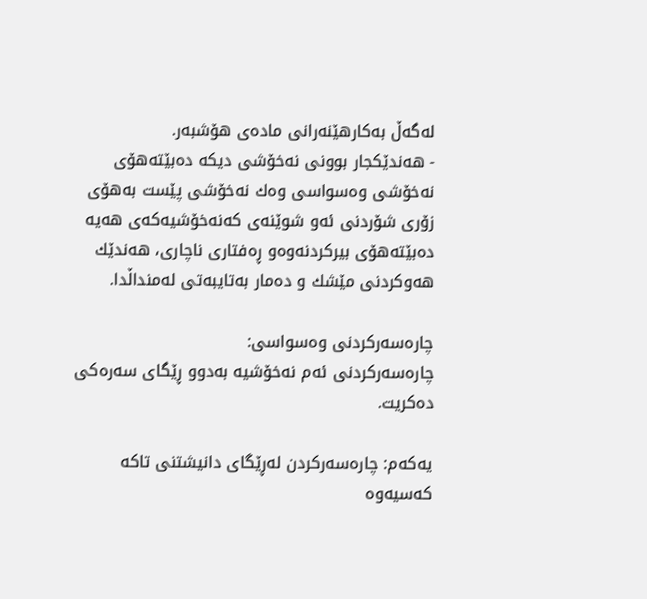له‌گه‌ڵ به‌كارهێنه‌رانی‌ ماده‌ی‌ هۆشبه‌ر.
- هه‌ندێكجار بوونی‌ نه‌خۆشی‌ دیكه‌ ده‌بێته‌هۆی‌ نه‌خۆشی‌ وه‌سواسی‌ وه‌ك نه‌خۆشی‌ پێست به‌هۆی‌ زۆری‌ شۆردنی‌ ئه‌و شوێنه‌ی‌ كه‌نه‌خۆشیه‌كه‌ی‌ هه‌یه‌ ده‌بێته‌هۆی‌ بیركردنه‌وه‌و ڕه‌فتاری‌ ناچاری‌، هه‌ندێك هه‌وكردنی‌ مێشك و ده‌مار به‌تایبه‌تی‌ له‌منداڵدا.

چاره‌سه‌ركردنی‌ وه‌سواسی‌:
چاره‌سه‌ركردنی‌ ئه‌م نه‌خۆشیه‌ به‌دوو ڕێگای‌ سه‌ره‌كی‌ ده‌كریت.

یه‌كه‌م: چاره‌سه‌ركردن له‌ڕێگای‌ دانیشتنی‌ تاكه‌ كه‌سیه‌وه‌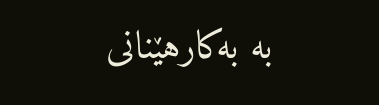به‌ به‌كارهێنانی‌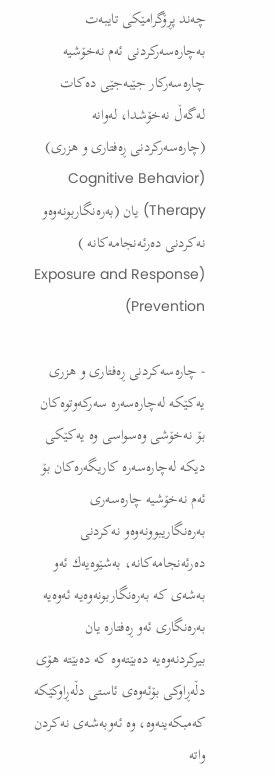چه‌ند پڕۆگرامێكی‌ تایبه‌ت به‌چاره‌سه‌ركردنی‌ ئه‌م نه‌خۆشیه‌ چاره‌سه‌ركار جێبه‌جێی‌ ده‌كات له‌گه‌ڵ نه‌خۆشدا، له‌وانه‌ (چاره‌سه‌ركردنی‌ ڕه‌فتاری‌ و هزری‌) (Cognitive Behavior Therapy) یان (به‌ره‌نگاربونه‌وه‌و نه‌كردنی‌ ده‌رئه‌نجامه‌كانه‌ ) (Exposure and Response Prevention)

- چاره‌سه‌كردنی‌ ڕه‌فتاری‌ و هزری‌ یه‌كێكه‌ له‌چاره‌سه‌ره‌ سه‌ركه‌وتوه‌كان بۆ نه‌خۆشی‌ وه‌سواسی‌ وه‌ یه‌كێكی‌ دیكه‌ له‌چاره‌سه‌ره‌ كاریگه‌ره‌كان بۆ ئه‌م نه‌خۆشیه‌ چاره‌سه‌ری‌ به‌ره‌نگاریبوونه‌وه‌و نه‌كردنی‌ ده‌رئه‌نجامه‌كانه‌، به‌شێوه‌یه‌ك ئه‌و به‌شه‌ی‌ كه‌ به‌ره‌نگاربونه‌وه‌یه‌ ئه‌وه‌یه‌ به‌ره‌نگاری‌ ئه‌و ڕه‌فتاره‌ یان بیركردنه‌وه‌یه‌ ده‌بێته‌وه‌ كه‌ ده‌بێته‌ هۆی‌ دڵه‌ڕاوكی‌ بۆئه‌وه‌ی‌ ئاستی‌ دڵه‌ڕاوكێكه‌ كه‌مبكه‌ینه‌وه‌، وه‌ ئه‌وبه‌شه‌ی‌ نه‌كردن واته‌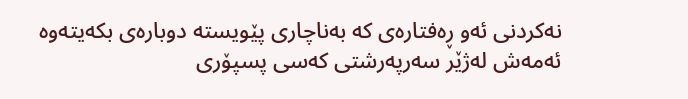نه‌كردنی‌ ئه‌و ڕه‌فتاره‌ی‌ كه‌ به‌ناچاری‌ پێویسته‌ دوباره‌ی‌ بكه‌یته‌وه‌ ئه‌مه‌ش له‌ژێر سه‌رپه‌رشتی‌ كه‌سی‌ پسپۆری‌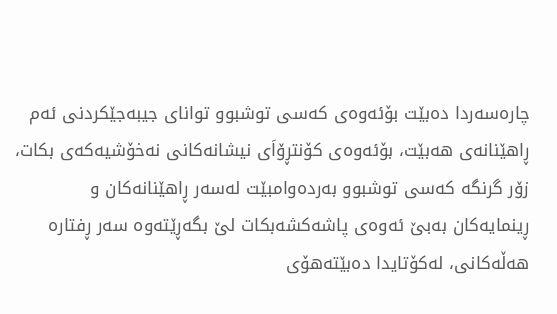چاره‌سه‌ردا ده‌بێت بۆئه‌وه‌ی‌ كه‌سی‌ توشبوو توانای‌ جیبه‌جێكردنی‌ ئه‌م ڕاهێنانه‌ی‌ هه‌بێت، بۆئه‌وه‌ی‌ كۆنتڕۆاَی‌ نیشانه‌كانی‌ نه‌خۆشیه‌كه‌ی‌ بكات، زۆر گرنگه‌ كه‌سی‌ توشبوو به‌رده‌وامبێت له‌سه‌ر ڕاهێنانه‌كان و ڕینمایه‌كان به‌بێ‌ ئه‌وه‌ی‌ پاشه‌كشه‌بكات لێ‌ بگه‌ڕێته‌وه‌ سه‌ر ڕفتاره‌ هه‌ڵه‌كانی‌، له‌كۆتایدا ده‌بێته‌هۆی‌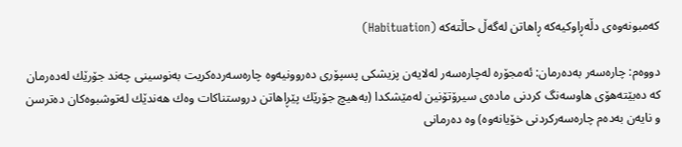كه‌مبونه‌وه‌ی‌ دڵه‌ڕاوكیه‌كه‌ ڕاهاتن له‌گه‌ڵ حاڵته‌كه‌ (Habituation)

دووه‌م: چاره‌سه‌ر به‌ده‌رمان: ئه‌مجۆره‌ له‌چاره‌سه‌ر له‌لایه‌ن پزیشكی‌ پسپۆری‌ ده‌روونیه‌وه‌ چاره‌سه‌رده‌كریت به‌نوسینی‌ چه‌ند جۆرێك له‌ده‌رمان كه‌ ده‌بێته‌هۆی‌ هاوسه‌نگ كردنی‌ ماده‌ی‌ سیرۆتۆنین له‌مێشكدا (به‌هیچ جۆرێك پێڕاهاتن دروستناكات وه‌ك هه‌ندێك له‌توشبوه‌كان ده‌ترسن و نایه‌ن به‌ده‌م چاره‌سه‌ركردنی‌ خۆیانه‌وه‌) وه‌ ده‌رمانی‌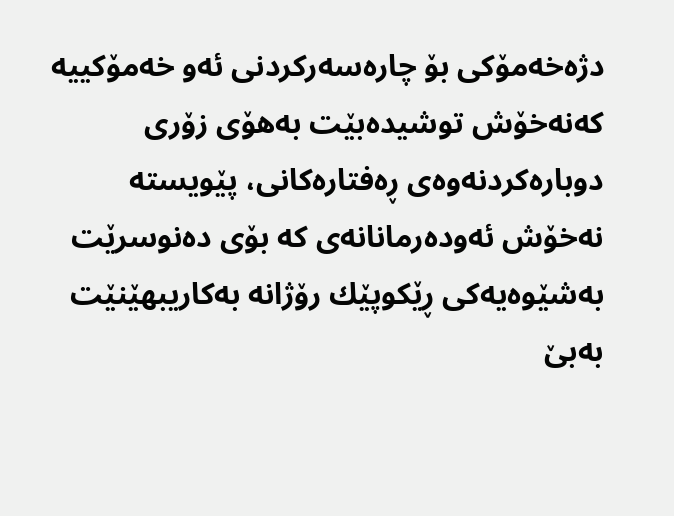دژه‌خه‌مۆكی‌ بۆ چاره‌سه‌ركردنی‌ ئه‌و خه‌مۆكییه‌ كه‌نه‌خۆش توشیده‌بێت به‌هۆی‌ زۆری‌ دوباره‌كردنه‌وه‌ی‌ ڕه‌فتاره‌كانی‌، پێویسته‌ نه‌خۆش ئه‌وده‌رمانانه‌ی‌ كه‌ بۆی‌ ده‌نوسرێت به‌شێوه‌یه‌كی‌ ڕێكوپێك رۆژانه‌ به‌كاریبهێنێت به‌بێ‌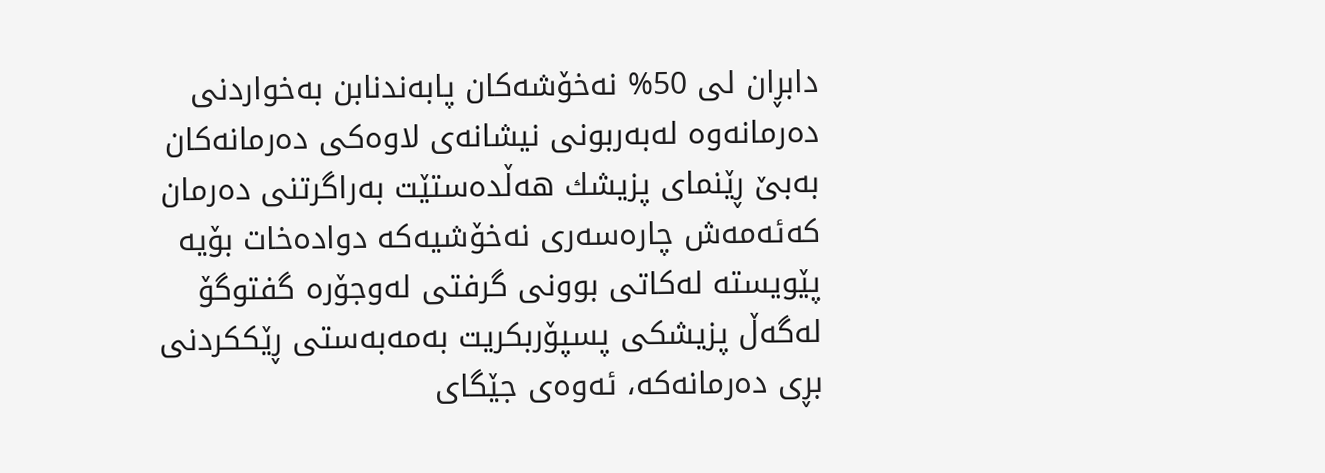دابڕان لی‌ 50% نه‌خۆشه‌كان پابه‌ندنابن به‌خواردنی‌ ده‌رمانه‌وه‌ له‌به‌ربونی‌ نیشانه‌ی‌ لاوه‌كی‌ ده‌رمانه‌كان به‌بێ‌ ڕێنمای‌ پزیشك هه‌ڵده‌ستێت به‌راگرتنی‌ ده‌رمان كه‌ئه‌مه‌ش چاره‌سه‌ری‌ نه‌خۆشیه‌كه‌ دواده‌خات بۆیه‌ پێویسته‌ له‌كاتی‌ بوونی‌ گرفتی‌ له‌وجۆره‌ گفتوگۆ له‌گه‌ڵ پزیشكی‌ پسپۆربكریت به‌مه‌به‌ستی‌ ڕێككردنی‌ بڕی‌ ده‌رمانه‌كه‌، ئه‌وه‌ی‌ جێگای‌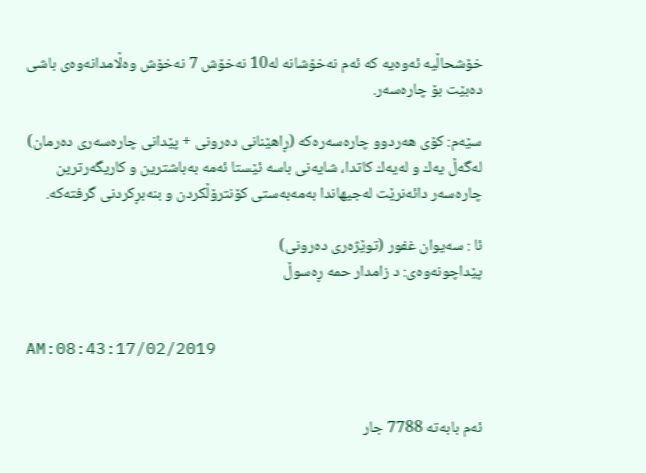خۆشحاڵیه‌ ئه‌وه‌یه‌ كه‌ ئه‌م نه‌خۆشانه‌ له‌10 نه‌خۆش 7 نه‌خۆش وه‌ڵامدانه‌وه‌ی‌ باشی‌ ده‌بێت بۆ چاره‌سه‌ر.

سێه‌م: كۆی‌ هه‌ردوو چاره‌سه‌ره‌كه‌ (ڕاهێنانی‌ ده‌رونی‌ + پێدانی‌ چاره‌سه‌ری‌ ده‌رمان) له‌گه‌ڵ یه‌ك و له‌یه‌ك كاتدا، شایه‌نی‌ باسه‌ ئێستا ئه‌مه‌ به‌باشترین و كاریگه‌رترین چاره‌سه‌ر دائه‌نرێت له‌جیهاندا به‌مه‌به‌ستی‌ كۆنترۆڵكردن و بنه‌بڕكردنی‌ گرفته‌كه‌.

ئا : سه‌یوان غفور (توێژه‌ری‌ ده‌رونی‌)
پێداچونه‌وه‌ی‌: د زامدار حمه‌ ڕه‌سوڵ


AM:08:43:17/02/2019


ئه‌م بابه‌ته 7788 جار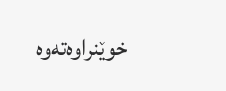خوێنراوه‌ته‌وه‌‌